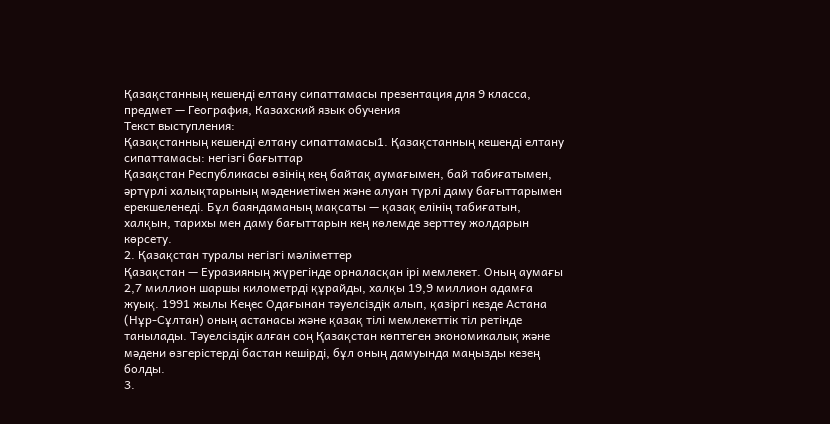Қазақстанның кешенді елтану сипаттамасы презентация для 9 класса, предмет — География, Казахский язык обучения
Текст выступления:
Қазақстанның кешенді елтану сипаттамасы1. Қазақстанның кешенді елтану сипаттамасы: негізгі бағыттар
Қазақстан Республикасы өзінің кең байтақ аумағымен, бай табиғатымен, әртүрлі халықтарының мәдениетімен және алуан түрлі даму бағыттарымен ерекшеленеді. Бұл баяндаманың мақсаты — қазақ елінің табиғатын, халқын, тарихы мен даму бағыттарын кең көлемде зерттеу жолдарын көрсету.
2. Қазақстан туралы негізгі мәліметтер
Қазақстан — Еуразияның жүрегінде орналасқан ірі мемлекет. Оның аумағы 2,7 миллион шаршы километрді құрайды, халқы 19,9 миллион адамға жуық. 1991 жылы Кеңес Одағынан тәуелсіздік алып, қазіргі кезде Астана (Нұр-Сұлтан) оның астанасы және қазақ тілі мемлекеттік тіл ретінде танылады. Тәуелсіздік алған соң Қазақстан көптеген экономикалық және мәдени өзгерістерді бастан кешірді, бұл оның дамуында маңызды кезең болды.
3.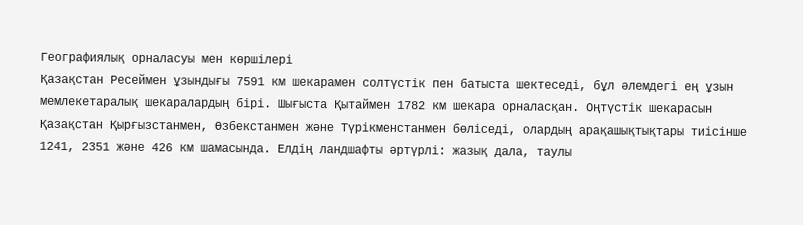Географиялық орналасуы мен көршілері
Қазақстан Ресеймен ұзындығы 7591 км шекарамен солтүстік пен батыста шектеседі, бұл әлемдегі ең ұзын мемлекетаралық шекаралардың бірі. Шығыста Қытаймен 1782 км шекара орналасқан. Оңтүстік шекарасын Қазақстан Қырғызстанмен, Өзбекстанмен және Түрікменстанмен бөліседі, олардың арақашықтықтары тиісінше 1241, 2351 және 426 км шамасында. Елдің ландшафты әртүрлі: жазық дала, таулы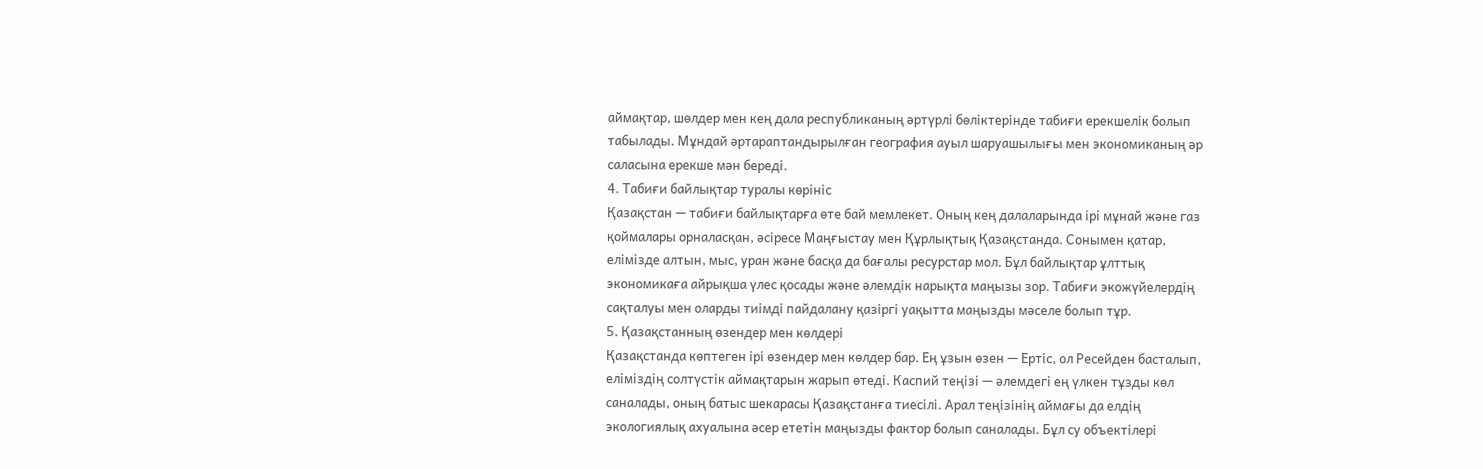аймақтар, шөлдер мен кең дала республиканың әртүрлі бөліктерінде табиғи ерекшелік болып табылады. Мұндай әртараптандырылған география ауыл шаруашылығы мен экономиканың әр саласына ерекше мән береді.
4. Табиғи байлықтар туралы көрініс
Қазақстан — табиғи байлықтарға өте бай мемлекет. Оның кең далаларында ірі мұнай және газ қоймалары орналасқан, әсіресе Маңғыстау мен Құрлықтық Қазақстанда. Сонымен қатар, елімізде алтын, мыс, уран және басқа да бағалы ресурстар мол. Бұл байлықтар ұлттық экономикаға айрықша үлес қосады және әлемдік нарықта маңызы зор. Табиғи экожүйелердің сақталуы мен оларды тиімді пайдалану қазіргі уақытта маңызды мәселе болып тұр.
5. Қазақстанның өзендер мен көлдері
Қазақстанда көптеген ірі өзендер мен көлдер бар. Ең ұзын өзен — Ертіс, ол Ресейден басталып, еліміздің солтүстік аймақтарын жарып өтеді. Каспий теңізі — әлемдегі ең үлкен тұзды көл саналады, оның батыс шекарасы Қазақстанға тиесілі. Арал теңізінің аймағы да елдің экологиялық ахуалына әсер ететін маңызды фактор болып саналады. Бұл су объектілері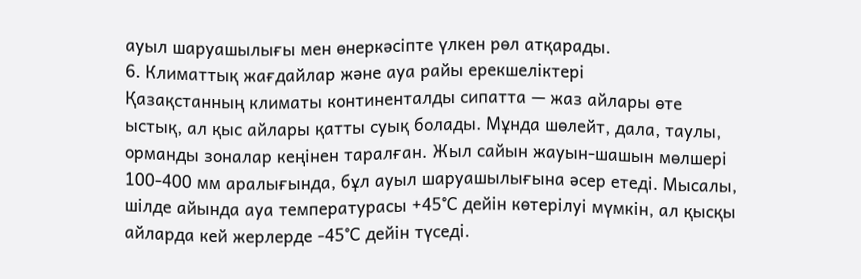ауыл шаруашылығы мен өнеркәсіпте үлкен рөл атқарады.
6. Климаттық жағдайлар және ауа райы ерекшеліктері
Қазақстанның климаты континенталды сипатта — жаз айлары өте ыстық, ал қыс айлары қатты суық болады. Мұнда шөлейт, дала, таулы, орманды зоналар кеңінен таралған. Жыл сайын жауын-шашын мөлшері 100-400 мм аралығында, бұл ауыл шаруашылығына әсер етеді. Мысалы, шілде айында ауа температурасы +45°С дейін көтерілуі мүмкін, ал қысқы айларда кей жерлерде -45°С дейін түседі.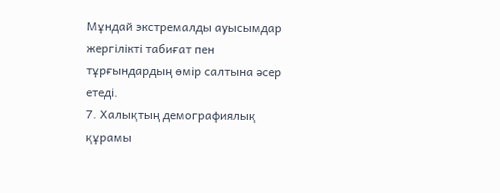Мұндай экстремалды ауысымдар жергілікті табиғат пен тұрғындардың өмір салтына әсер етеді.
7. Халықтың демографиялық құрамы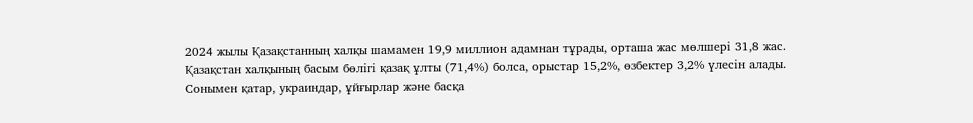2024 жылы Қазақстанның халқы шамамен 19,9 миллион адамнан тұрады, орташа жас мөлшері 31,8 жас. Қазақстан халқының басым бөлігі қазақ ұлты (71,4%) болса, орыстар 15,2%, өзбектер 3,2% үлесін алады. Сонымен қатар, украиндар, ұйғырлар және басқа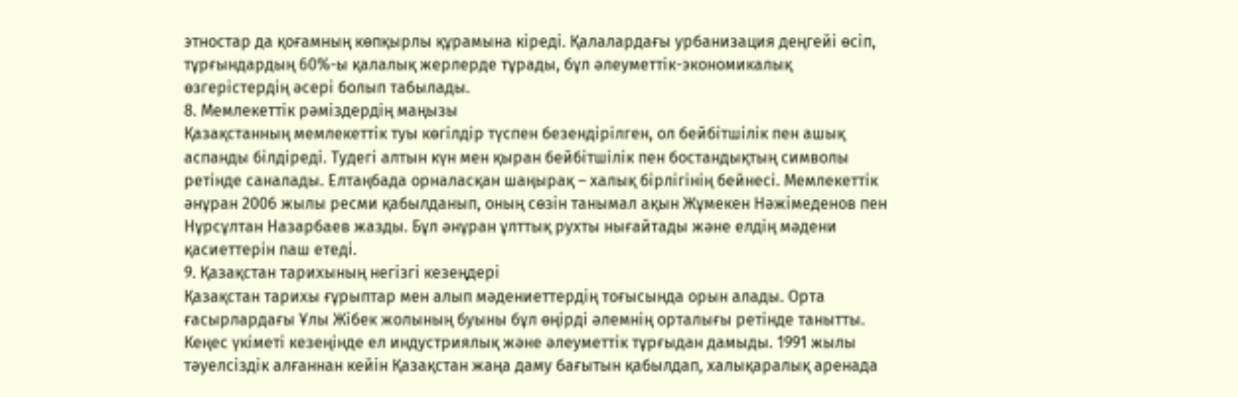этностар да қоғамның көпқырлы құрамына кіреді. Қалалардағы урбанизация деңгейі өсіп, тұрғындардың 60%-ы қалалық жерлерде тұрады, бұл әлеуметтік-экономикалық өзгерістердің әсері болып табылады.
8. Мемлекеттік рәміздердің маңызы
Қазақстанның мемлекеттік туы көгілдір түспен безендірілген, ол бейбітшілік пен ашық аспанды білдіреді. Тудегі алтын күн мен қыран бейбітшілік пен бостандықтың символы ретінде саналады. Елтаңбада орналасқан шаңырақ – халық бірлігінің бейнесі. Мемлекеттік әнұран 2006 жылы ресми қабылданып, оның сөзін танымал ақын Жұмекен Нәжімеденов пен Нұрсұлтан Назарбаев жазды. Бұл әнұран ұлттық рухты нығайтады және елдің мәдени қасиеттерін паш етеді.
9. Қазақстан тарихының негізгі кезеңдері
Қазақстан тарихы ғұрыптар мен алып мәдениеттердің тоғысында орын алады. Орта ғасырлардағы Ұлы Жібек жолының буыны бұл өңірді әлемнің орталығы ретінде танытты. Кеңес үкіметі кезеңінде ел индустриялық және әлеуметтік тұрғыдан дамыды. 1991 жылы тәуелсіздік алғаннан кейін Қазақстан жаңа даму бағытын қабылдап, халықаралық аренада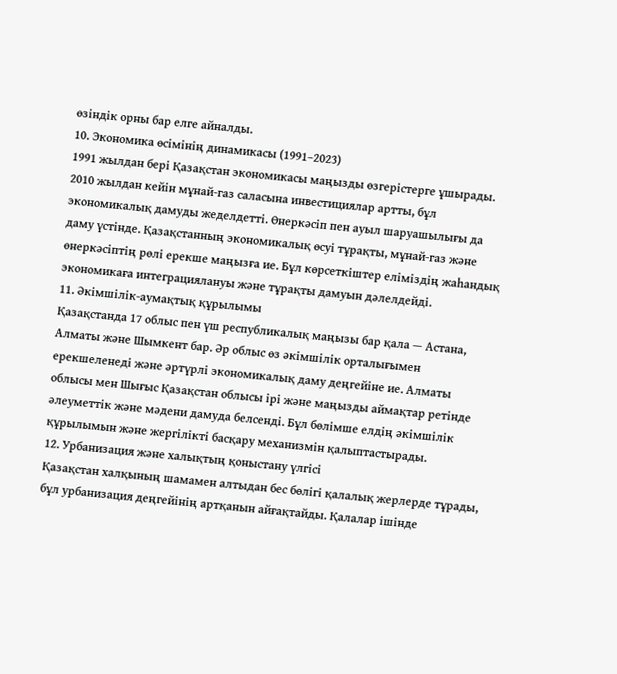өзіндік орны бар елге айналды.
10. Экономика өсімінің динамикасы (1991–2023)
1991 жылдан бері Қазақстан экономикасы маңызды өзгерістерге ұшырады. 2010 жылдан кейін мұнай-газ саласына инвестициялар артты, бұл экономикалық дамуды жеделдетті. Өнеркәсіп пен ауыл шаруашылығы да даму үстінде. Қазақстанның экономикалық өсуі тұрақты, мұнай-газ және өнеркәсіптің рөлі ерекше маңызға ие. Бұл көрсеткіштер еліміздің жаһандық экономикаға интеграциялануы және тұрақты дамуын дәлелдейді.
11. Әкімшілік-аумақтық құрылымы
Қазақстанда 17 облыс пен үш республикалық маңызы бар қала — Астана, Алматы және Шымкент бар. Әр облыс өз әкімшілік орталығымен ерекшеленеді және әртүрлі экономикалық даму деңгейіне ие. Алматы облысы мен Шығыс Қазақстан облысы ірі және маңызды аймақтар ретінде әлеуметтік және мәдени дамуда белсенді. Бұл бөлімше елдің әкімшілік құрылымын және жергілікті басқару механизмін қалыптастырады.
12. Урбанизация және халықтың қоныстану үлгісі
Қазақстан халқының шамамен алтыдан бес бөлігі қалалық жерлерде тұрады, бұл урбанизация деңгейінің артқанын айғақтайды. Қалалар ішінде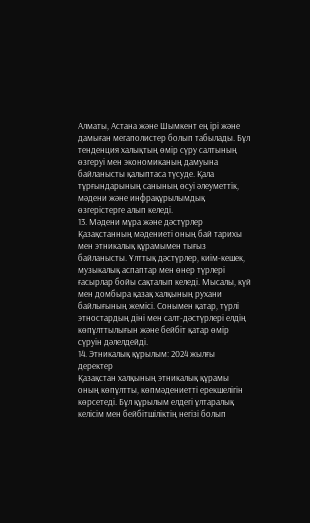Алматы, Астана және Шымкент ең ірі және дамыған мегаполистер болып табылады. Бұл тенденция халықтың өмір сүру салтының өзгеруі мен экономиканың дамуына байланысты қалыптаса түсуде. Қала тұрғындарының санының өсуі әлеуметтік, мәдени және инфрақұрылымдық өзгерістерге алып келеді.
13. Мәдени мұра және дәстүрлер
Қазақстанның мәдениеті оның бай тарихы мен этникалық құрамымен тығыз байланысты. Ұлттық дәстүрлер, киім-кешек, музыкалық аспаптар мен өнер түрлері ғасырлар бойы сақталып келеді. Мысалы, күй мен домбыра қазақ халқының рухани байлығының жемісі. Сонымен қатар, түрлі этностардың діні мен салт-дәстүрлері елдің көпұлттылығын және бейбіт қатар өмір сүруін дәлелдейді.
14. Этникалық құрылым: 2024 жылғы деректер
Қазақстан халқының этникалық құрамы оның көпұлтты, көпмәдениетті ерекшелігін көрсетеді. Бұл құрылым елдегі ұлтаралық келісім мен бейбітшіліктің негізі болып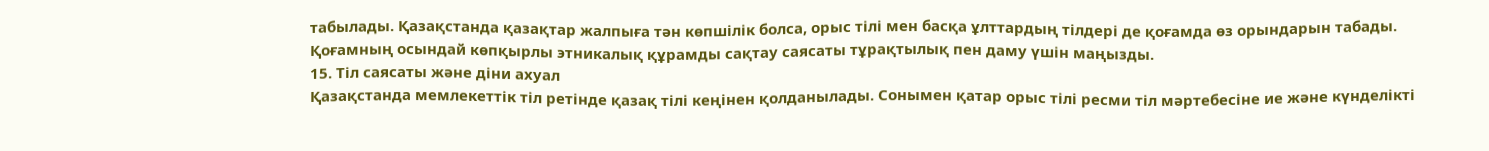табылады. Қазақстанда қазақтар жалпыға тән көпшілік болса, орыс тілі мен басқа ұлттардың тілдері де қоғамда өз орындарын табады. Қоғамның осындай көпқырлы этникалық құрамды сақтау саясаты тұрақтылық пен даму үшін маңызды.
15. Тіл саясаты және діни ахуал
Қазақстанда мемлекеттік тіл ретінде қазақ тілі кеңінен қолданылады. Сонымен қатар орыс тілі ресми тіл мәртебесіне ие және күнделікті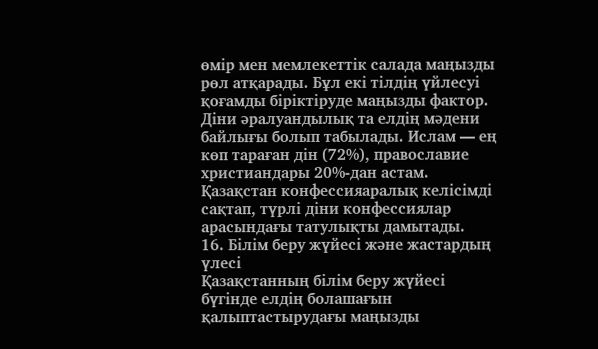өмір мен мемлекеттік салада маңызды рөл атқарады. Бұл екі тілдің үйлесуі қоғамды біріктіруде маңызды фактор. Діни әралуандылық та елдің мәдени байлығы болып табылады. Ислам — ең көп тараған дін (72%), православие христиандары 20%-дан астам. Қазақстан конфессияаралық келісімді сақтап, түрлі діни конфессиялар арасындағы татулықты дамытады.
16. Білім беру жүйесі және жастардың үлесі
Қазақстанның білім беру жүйесі бүгінде елдің болашағын қалыптастырудағы маңызды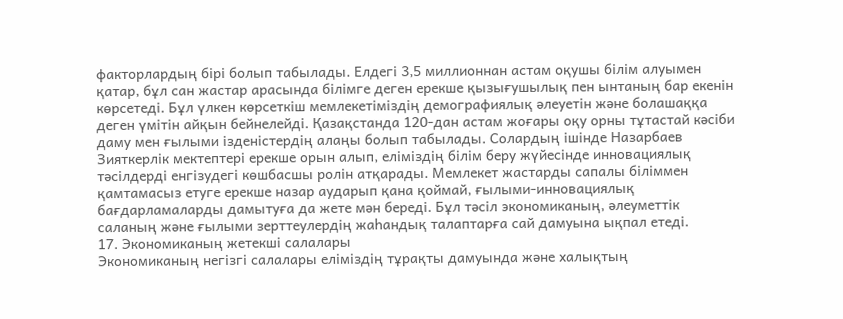факторлардың бірі болып табылады. Елдегі 3,5 миллионнан астам оқушы білім алуымен қатар, бұл сан жастар арасында білімге деген ерекше қызығушылық пен ынтаның бар екенін көрсетеді. Бұл үлкен көрсеткіш мемлекетіміздің демографиялық әлеуетін және болашаққа деген үмітін айқын бейнелейді. Қазақстанда 120-дан астам жоғары оқу орны тұтастай кәсіби даму мен ғылыми ізденістердің алаңы болып табылады. Солардың ішінде Назарбаев Зияткерлік мектептері ерекше орын алып, еліміздің білім беру жүйесінде инновациялық тәсілдерді енгізудегі көшбасшы ролін атқарады. Мемлекет жастарды сапалы біліммен қамтамасыз етуге ерекше назар аударып қана қоймай, ғылыми-инновациялық бағдарламаларды дамытуға да жете мән береді. Бұл тәсіл экономиканың, әлеуметтік саланың және ғылыми зерттеулердің жаһандық талаптарға сай дамуына ықпал етеді.
17. Экономиканың жетекші салалары
Экономиканың негізгі салалары еліміздің тұрақты дамуында және халықтың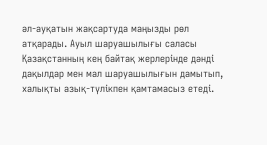әл-ауқатын жақсартуда маңызды рөл атқарады. Ауыл шаруашылығы саласы Қазақстанның кең байтақ жерлерінде дәнді дақылдар мен мал шаруашылығын дамытып, халықты азық-түлікпен қамтамасыз етеді.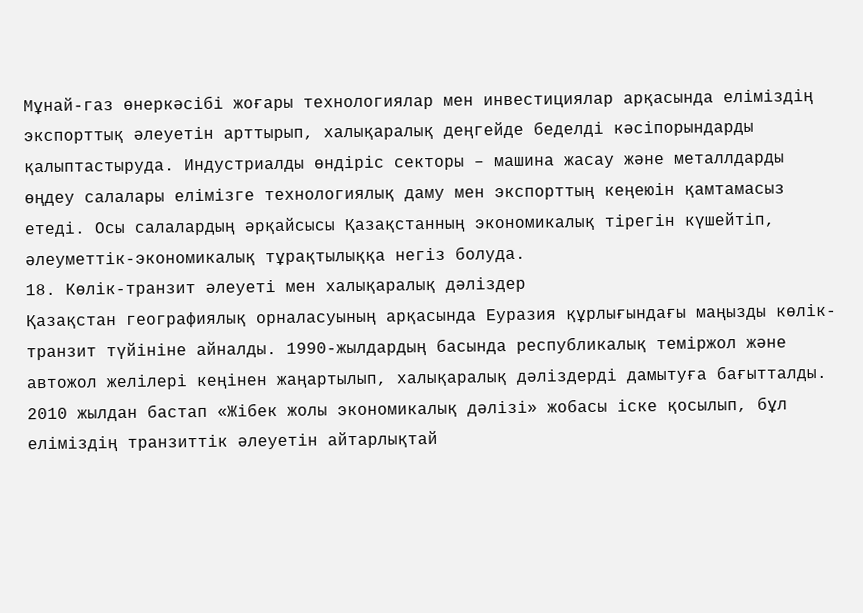Мұнай-газ өнеркәсібі жоғары технологиялар мен инвестициялар арқасында еліміздің экспорттық әлеуетін арттырып, халықаралық деңгейде беделді кәсіпорындарды қалыптастыруда. Индустриалды өндіріс секторы – машина жасау және металлдарды өңдеу салалары елімізге технологиялық даму мен экспорттың кеңеюін қамтамасыз етеді. Осы салалардың әрқайсысы Қазақстанның экономикалық тірегін күшейтіп, әлеуметтік-экономикалық тұрақтылыққа негіз болуда.
18. Көлік-транзит әлеуеті мен халықаралық дәліздер
Қазақстан географиялық орналасуының арқасында Еуразия құрлығындағы маңызды көлік-транзит түйініне айналды. 1990-жылдардың басында республикалық теміржол және автожол желілері кеңінен жаңартылып, халықаралық дәліздерді дамытуға бағытталды. 2010 жылдан бастап «Жібек жолы экономикалық дәлізі» жобасы іске қосылып, бұл еліміздің транзиттік әлеуетін айтарлықтай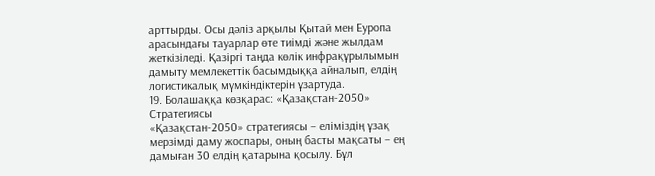арттырды. Осы дәліз арқылы Қытай мен Еуропа арасындағы тауарлар өте тиімді және жылдам жеткізіледі. Қазіргі таңда көлік инфрақұрылымын дамыту мемлекеттік басымдыққа айналып, елдің логистикалық мүмкіндіктерін ұзартуда.
19. Болашаққа көзқарас: «Қазақстан-2050» Стратегиясы
«Қазақстан-2050» стратегиясы – еліміздің ұзақ мерзімді даму жоспары, оның басты мақсаты – ең дамыған 30 елдің қатарына қосылу. Бұл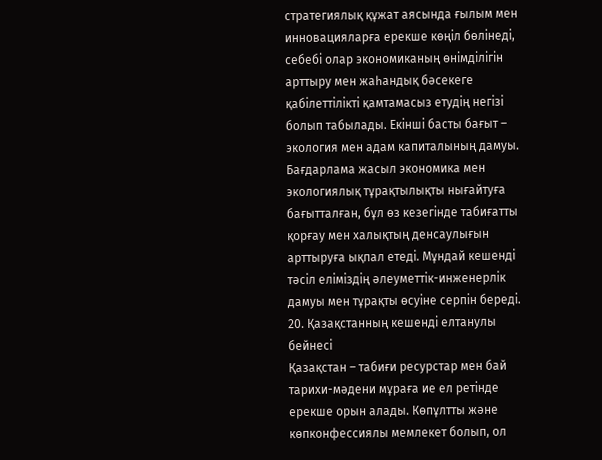стратегиялық құжат аясында ғылым мен инновацияларға ерекше көңіл бөлінеді, себебі олар экономиканың өнімділігін арттыру мен жаһандық бәсекеге қабілеттілікті қамтамасыз етудің негізі болып табылады. Екінші басты бағыт – экология мен адам капиталының дамуы. Бағдарлама жасыл экономика мен экологиялық тұрақтылықты нығайтуға бағытталған, бұл өз кезегінде табиғатты қорғау мен халықтың денсаулығын арттыруға ықпал етеді. Мұндай кешенді тәсіл еліміздің әлеуметтік-инженерлік дамуы мен тұрақты өсуіне серпін береді.
20. Қазақстанның кешенді елтанулы бейнесі
Қазақстан – табиғи ресурстар мен бай тарихи-мәдени мұраға ие ел ретінде ерекше орын алады. Көпұлтты және көпконфессиялы мемлекет болып, ол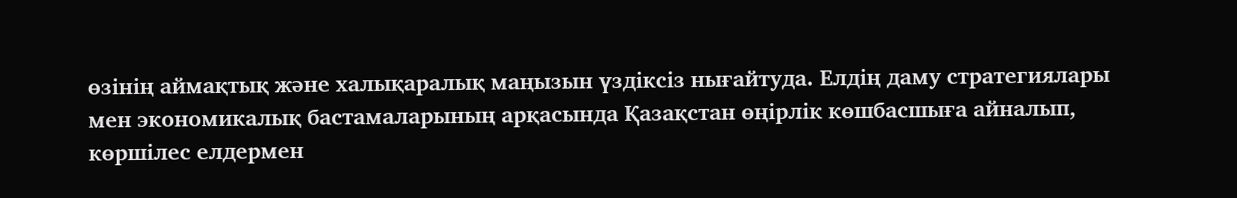өзінің аймақтық және халықаралық маңызын үздіксіз нығайтуда. Елдің даму стратегиялары мен экономикалық бастамаларының арқасында Қазақстан өңірлік көшбасшыға айналып, көршілес елдермен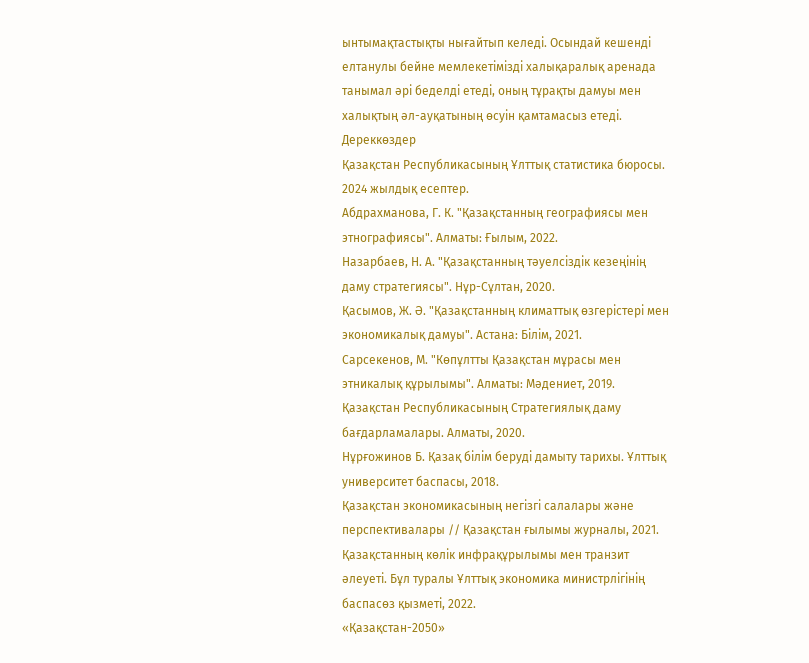ынтымақтастықты нығайтып келеді. Осындай кешенді елтанулы бейне мемлекетімізді халықаралық аренада танымал әрі беделді етеді, оның тұрақты дамуы мен халықтың әл-ауқатының өсуін қамтамасыз етеді.
Дереккөздер
Қазақстан Республикасының Ұлттық статистика бюросы. 2024 жылдық есептер.
Абдрахманова, Г. К. "Қазақстанның географиясы мен этнографиясы". Алматы: Ғылым, 2022.
Назарбаев, Н. А. "Қазақстанның тәуелсіздік кезеңінің даму стратегиясы". Нұр-Сұлтан, 2020.
Қасымов, Ж. Ә. "Қазақстанның климаттық өзгерістері мен экономикалық дамуы". Астана: Білім, 2021.
Сарсекенов, М. "Көпұлтты Қазақстан мұрасы мен этникалық құрылымы". Алматы: Мәдениет, 2019.
Қазақстан Республикасының Стратегиялық даму бағдарламалары. Алматы, 2020.
Нұрғожинов Б. Қазақ білім беруді дамыту тарихы. Ұлттық университет баспасы, 2018.
Қазақстан экономикасының негізгі салалары және перспективалары // Қазақстан ғылымы журналы, 2021.
Қазақстанның көлік инфрақұрылымы мен транзит әлеуеті. Бұл туралы Ұлттық экономика министрлігінің баспасөз қызметі, 2022.
«Қазақстан-2050»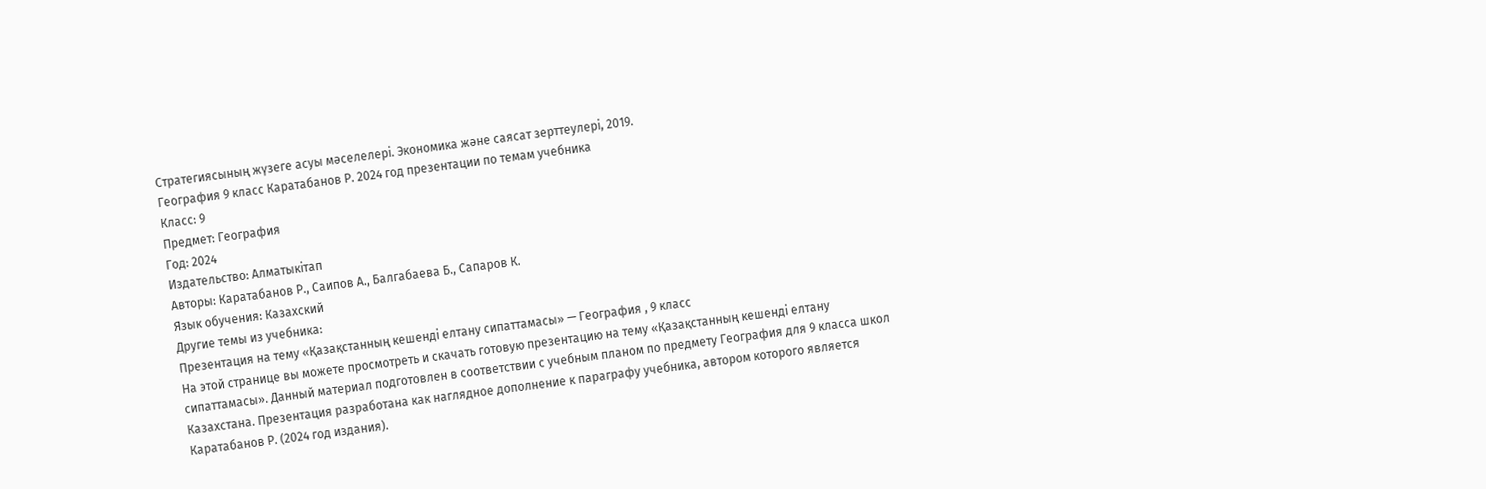Стратегиясының жүзеге асуы мәселелері. Экономика және саясат зерттеулері, 2019.
География 9 класс Каратабанов Р. 2024 год презентации по темам учебника
Класс: 9
Предмет: География
Год: 2024
Издательство: Алматыкітап
Авторы: Каратабанов Р., Саипов А., Балгабаева Б., Сапаров К.
Язык обучения: Казахский
Другие темы из учебника:
Презентация на тему «Қазақстанның кешенді елтану сипаттамасы» — География , 9 класс
На этой странице вы можете просмотреть и скачать готовую презентацию на тему «Қазақстанның кешенді елтану сипаттамасы». Данный материал подготовлен в соответствии с учебным планом по предмету География для 9 класса школ Казахстана. Презентация разработана как наглядное дополнение к параграфу учебника, автором которого является Каратабанов Р. (2024 год издания).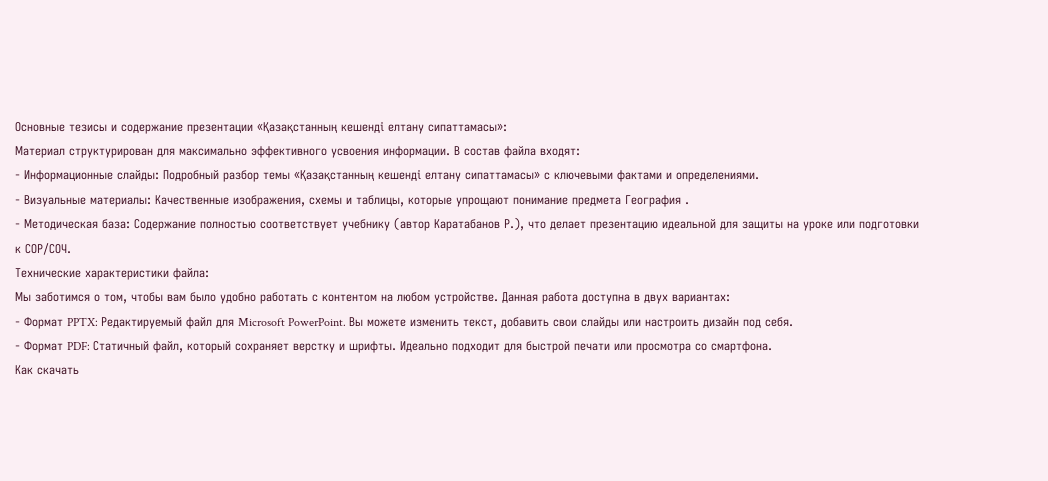Основные тезисы и содержание презентации «Қазақстанның кешенді елтану сипаттамасы»:
Материал структурирован для максимально эффективного усвоения информации. В состав файла входят:
- Информационные слайды: Подробный разбор темы «Қазақстанның кешенді елтану сипаттамасы» с ключевыми фактами и определениями.
- Визуальные материалы: Качественные изображения, схемы и таблицы, которые упрощают понимание предмета География .
- Методическая база: Содержание полностью соответствует учебнику (автор Каратабанов Р.), что делает презентацию идеальной для защиты на уроке или подготовки к СОР/СОЧ.
Технические характеристики файла:
Мы заботимся о том, чтобы вам было удобно работать с контентом на любом устройстве. Данная работа доступна в двух вариантах:
- Формат PPTX: Редактируемый файл для Microsoft PowerPoint. Вы можете изменить текст, добавить свои слайды или настроить дизайн под себя.
- Формат PDF: Статичный файл, который сохраняет верстку и шрифты. Идеально подходит для быстрой печати или просмотра со смартфона.
Как скачать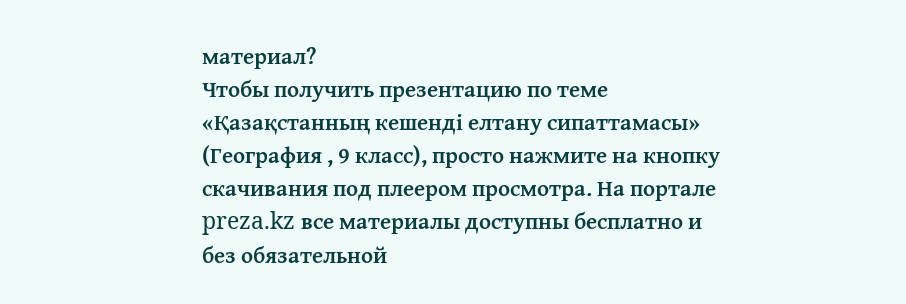материал?
Чтобы получить презентацию по теме «Қазақстанның кешенді елтану сипаттамасы» (География , 9 класс), просто нажмите на кнопку скачивания под плеером просмотра. На портале preza.kz все материалы доступны бесплатно и без обязательной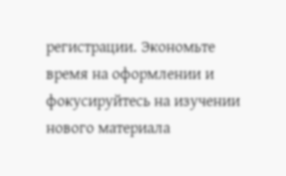регистрации. Экономьте время на оформлении и фокусируйтесь на изучении нового материала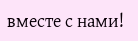вместе с нами!